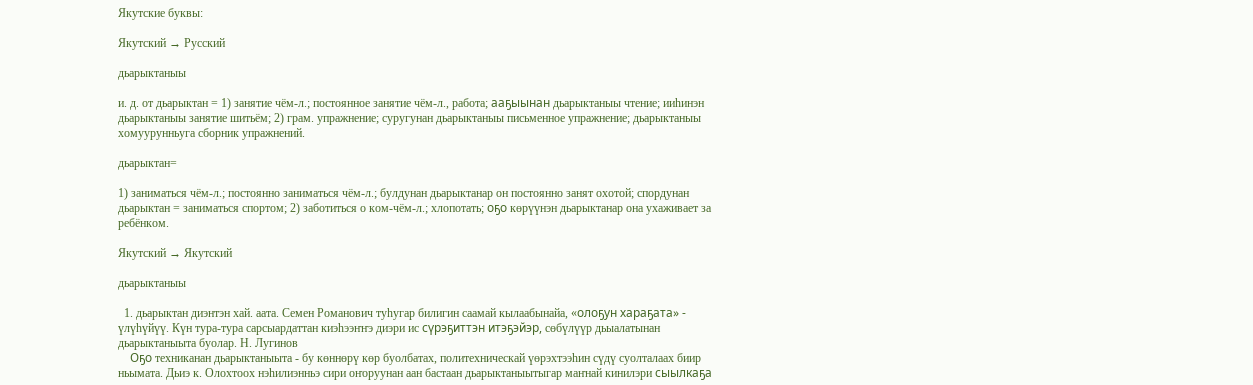Якутские буквы:

Якутский → Русский

дьарыктаныы

и. д. от дьарыктан = 1) занятие чём-л.; постоянное занятие чём-л., работа; ааҕыынан дьарыктаныы чтение; ииһинэн дьарыктаныы занятие шитьём; 2) грам. упражнение; суругунан дьарыктаныы письменное упражнение; дьарыктаныы хомуурунньуга сборник упражнений.

дьарыктан=

1) заниматься чём-л.; постоянно заниматься чём-л.; булдунан дьарыктанар он постоянно занят охотой; спордунан дьарыктан = заниматься спортом; 2) заботиться о ком-чём-л.; хлопотать; оҕо көрүүнэн дьарыктанар она ухаживает за ребёнком.

Якутский → Якутский

дьарыктаныы

  1. дьарыктан диэнтэн хай. аата. Семен Романович туһугар билигин саамай кылаабынайа, «олоҕун хараҕата» - үлүһүйүү. Күн тура-тура сарсыардаттан киэһээҥҥэ диэри ис сүрэҕиттэн итэҕэйэр, сөбүлүүр дьыалатынан дьарыктаныыта буолар. Н. Лугинов
    Оҕо техниканан дьарыктаныыта - бу көннөрү көр буолбатах, политехническай үөрэхтээһин сүдү суолталаах биир ньымата. Дьиэ к. Олохтоох нэһилиэнньэ сири оҥоруунан аан бастаан дьарыктаныытыгар маҥнай кинилэри сыылкаҕа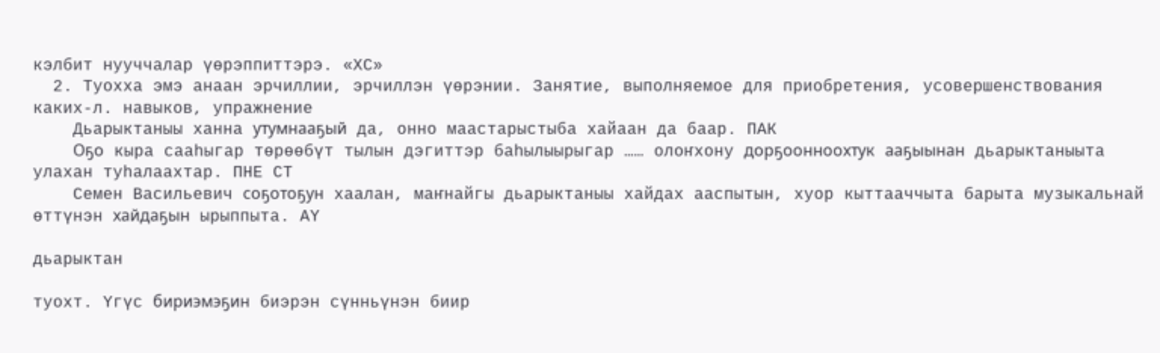кэлбит нууччалар үөрэппиттэрэ. «ХС»
  2. Туохха эмэ анаан эрчиллии, эрчиллэн үөрэнии. Занятие, выполняемое для приобретения, усовершенствования каких-л. навыков, упражнение
    Дьарыктаныы ханна утумнааҕый да, онно маастарыстыба хайаан да баар. ПАК
    Оҕо кыра сааһыгар төрөөбүт тылын дэгиттэр баһылыырыгар …… олоҥхону дорҕоонноохтук ааҕыынан дьарыктаныыта улахан туһалаахтар. ПНЕ СТ
    Семен Васильевич соҕотоҕун хаалан, маҥнайгы дьарыктаныы хайдах ааспытын, хуор кыттааччыта барыта музыкальнай өттүнэн хайдаҕын ырыппыта. АҮ

дьарыктан

туохт. Үгүс бириэмэҕин биэрэн сүнньүнэн биир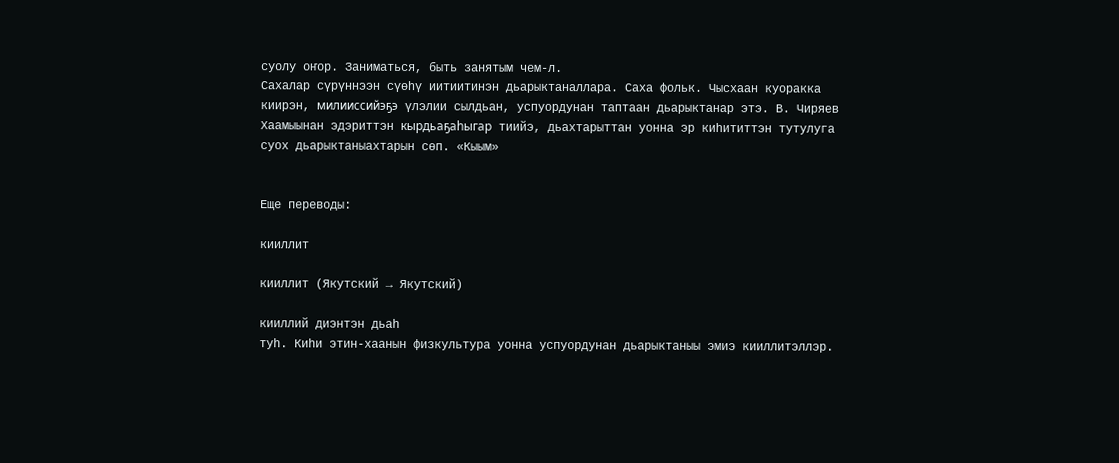суолу оҥор. Заниматься, быть занятым чем-л.
Сахалар сүрүннээн сүөһү иитиитинэн дьарыктаналлара. Саха фольк. Чысхаан куоракка киирэн, милииссийэҕэ үлэлии сылдьан, успуордунан таптаан дьарыктанар этэ. В. Чиряев
Хаамыынан эдэриттэн кырдьаҕаһыгар тиийэ, дьахтарыттан уонна эр киһититтэн тутулуга суох дьарыктаныахтарын сөп. «Кыым»


Еще переводы:

кииллит

кииллит (Якутский → Якутский)

кииллий диэнтэн дьаһ
туһ. Киһи этин-хаанын физкультура уонна успуордунан дьарыктаныы эмиэ кииллитэллэр.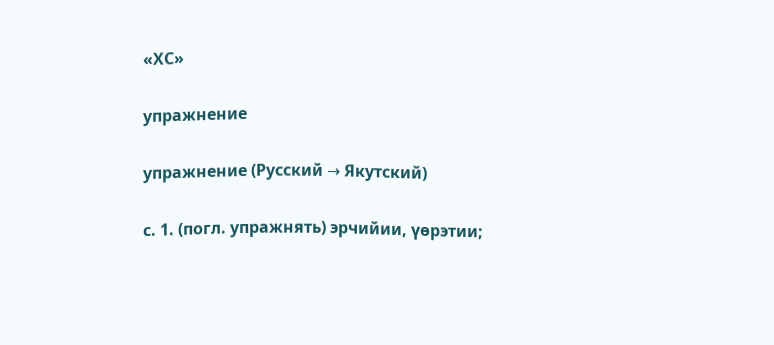«ХС»

упражнение

упражнение (Русский → Якутский)

с. 1. (погл. упражнять) эрчийии, үөрэтии;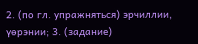2. (по гл. упражняться) эрчиллии, үөрэнии; 3. (задание)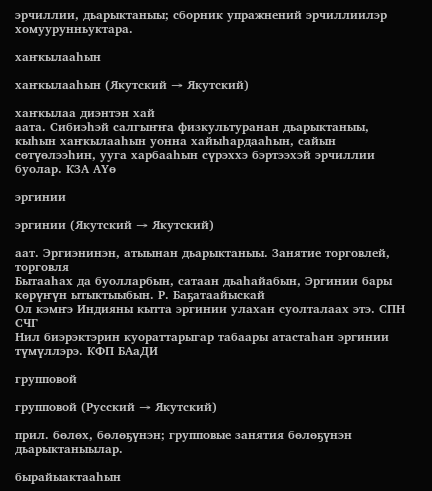эрчиллии, дьарыктаныы; сборник упражнений эрчиллиилэр хомуурунньуктара.

хаҥкылааһын

хаҥкылааһын (Якутский → Якутский)

хаҥкылаа диэнтэн хай
аата. Сибиэһэй салгыҥҥа физкультуранан дьарыктаныы, кыһын хаҥкылааһын уонна хайыһардааһын, сайын сөтүөлээһин, ууга харбааһын сүрэххэ бэртээхэй эрчиллии буолар. КЗА АҮө

эргинии

эргинии (Якутский → Якутский)

аат. Эргиэнинэн, атыынан дьарыктаныы. Занятие торговлей, торговля
Бытааһах да буолларбын, сатаан дьаһайабын, Эргинии бары көрүҥүн ытыктыыбын. Р. Баҕатаайыскай
Ол кэмҥэ Индияны кытта эргинии улахан суолталаах этэ. СПН СЧГ
Нил биэрэктэрин куораттарыгар табаары атастаһан эргинии түмүллэрэ. КФП БАаДИ

групповой

групповой (Русский → Якутский)

прил. бөлөх, бөлөҕүнэн; групповые занятия бөлөҕүнэн дьарыктаныылар.

бырайыактааһын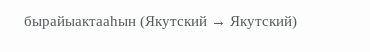бырайыактааһын (Якутский → Якутский)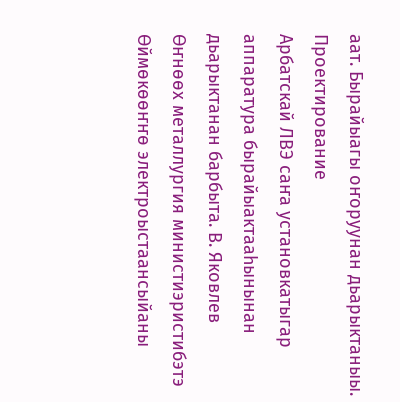аат. Бырайыагы оҥоруунан дьарыктаныы. Проектирование
Арбатскай ЛВЭ саҥа установкатыгар аппаратура бырайыактааһынынан дьарыктанан барбыта. В. Яковлев
Өҥнөөх металлургия министиэристибэтэ Өймөкөөҥҥө электроыстаансыйаны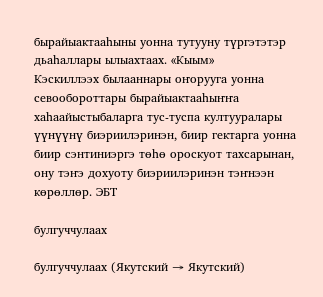бырайыактааһыны уонна тутууну түргэтэтэр дьаһаллары ылыахтаах. «Кыым»
Кэскиллээх былааннары оҥорууга уонна севообороттары бырайыактааһыҥҥа хаһаайыстыбаларга тус-туспа култууралары үүнүүнү биэриилэринэн, биир гектарга уонна биир сэнтиниэргэ төһө ороскуот тахсарынан, ону тэҥэ дохуоту биэриилэринэн тэҥнээн көрөллөр. ЭБТ

булгуччулаах

булгуччулаах (Якутский → Якутский)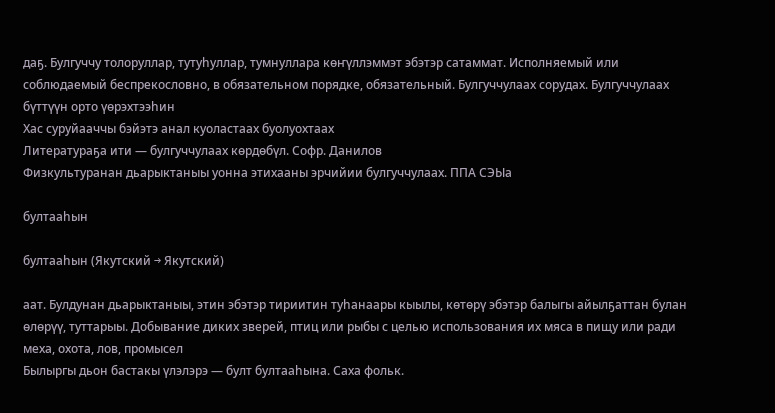даҕ. Булгуччу толоруллар, тутуһуллар, тумнуллара көҥүллэммэт эбэтэр сатаммат. Исполняемый или соблюдаемый беспрекословно, в обязательном порядке, обязательный. Булгуччулаах сорудах. Булгуччулаах бүттүүн орто үөрэхтээһин
Хас суруйааччы бэйэтэ анал куоластаах буолуохтаах
Литератураҕа ити — булгуччулаах көрдөбүл. Софр. Данилов
Физкультуранан дьарыктаныы уонна этихааны эрчийии булгуччулаах. ППА СЭЫа

бултааһын

бултааһын (Якутский → Якутский)

аат. Булдунан дьарыктаныы, этин эбэтэр тириитин туһанаары кыылы, көтөрү эбэтэр балыгы айылҕаттан булан өлөрүү, туттарыы. Добывание диких зверей, птиц или рыбы с целью использования их мяса в пищу или ради меха, охота, лов, промысел
Былыргы дьон бастакы үлэлэрэ — булт бултааһына. Саха фольк.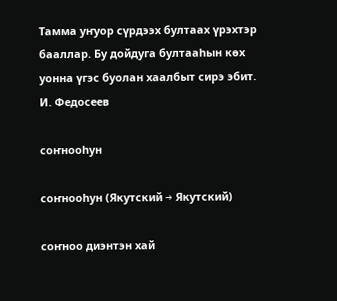Тамма уҥуор сүрдээх бултаах үрэхтэр бааллар. Бу дойдуга бултааһын көх уонна үгэс буолан хаалбыт сирэ эбит. И. Федосеев

соҥнооһун

соҥнооһун (Якутский → Якутский)

соҥноо диэнтэн хай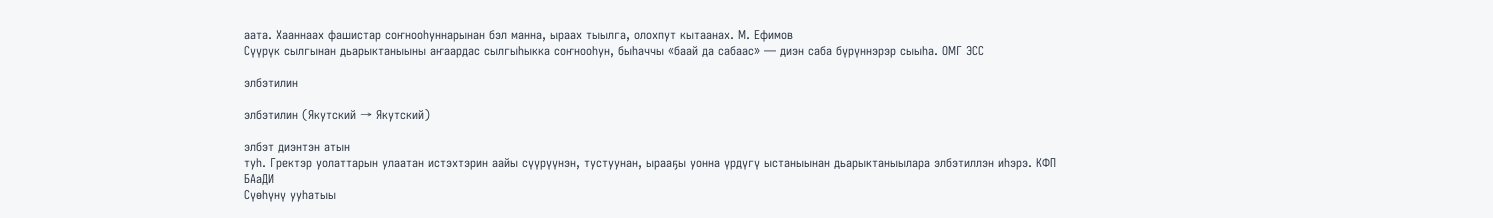аата. Хааннаах фашистар соҥнооһуннарынан бэл манна, ыраах тыылга, олохпут кытаанах. М. Ефимов
Сүүрүк сылгынан дьарыктаныыны аҥаардас сылгыһыкка соҥнооһун, быһаччы «баай да сабаас» — диэн саба бүрүннэрэр сыыһа. ОМГ ЭСС

элбэтилин

элбэтилин (Якутский → Якутский)

элбэт диэнтэн атын
туһ. Гректэр уолаттарын улаатан истэхтэрин аайы сүүрүүнэн, тустуунан, ырааҕы уонна үрдүгү ыстаныынан дьарыктаныылара элбэтиллэн иһэрэ. КФП БАаДИ
Сүөһүнү ууһатыы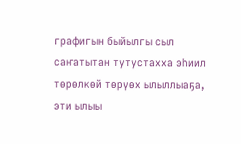графигын быйылгы сыл саҥатытан тутустахха эһиил төрөлкөй төрүөх ылыллыаҕа, эти ылыы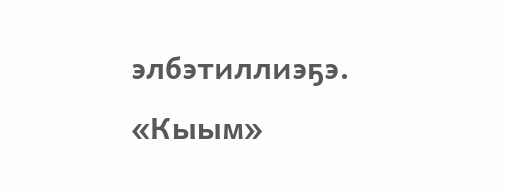элбэтиллиэҕэ. «Кыым»